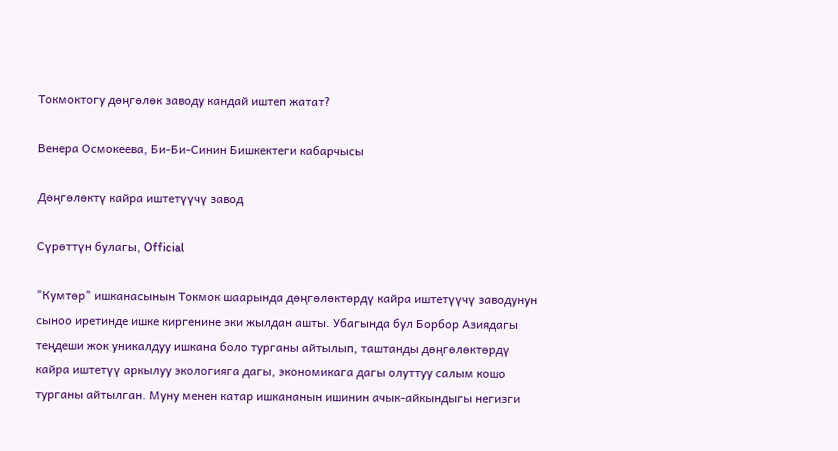Токмоктогу дөңгөлөк заводу кандай иштеп жатат?

Венера Осмокеева, Би-Би-Синин Бишкектеги кабарчысы

Дөңгөлөктү кайра иштетүүчү завод

Сүрөттүн булагы, Official

"Кумтөр" ишканасынын Токмок шаарында дөңгөлөктөрдү кайра иштетүүчү заводунун сыноо иретинде ишке киргенине эки жылдан ашты. Убагында бул Борбор Азиядагы теңдеши жок уникалдуу ишкана боло турганы айтылып, таштанды дөңгөлөктөрдү кайра иштетүү аркылуу экологияга дагы, экономикага дагы олуттуу салым кошо турганы айтылган. Муну менен катар ишкананын ишинин ачык-айкындыгы негизги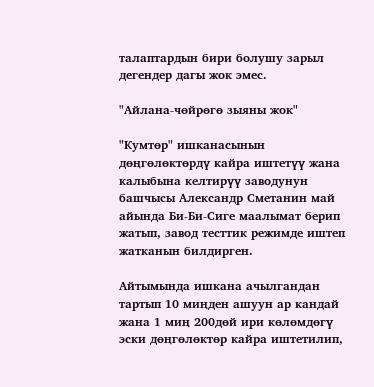талаптардын бири болушу зарыл дегендер дагы жок эмес.

"Айлана-чөйрөгө зыяны жок"

"Кумтөр" ишканасынын дөңгөлөктөрдү кайра иштетүү жана калыбына келтирүү заводунун башчысы Александр Сметанин май айында Би-Би-Сиге маалымат берип жатып, завод тесттик режимде иштеп жатканын билдирген.

Айтымында ишкана ачылгандан тартып 10 миңден ашуун ар кандай жана 1 миң 200дөй ири көлөмдөгү эски дөңгөлөктөр кайра иштетилип,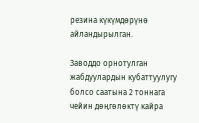резина күкүмдөрүнө айландырылган.

Заводдо орнотулган жабдуулардын кубаттуулугу болсо саатына 2 тоннага чейин дөңгөлөктү кайра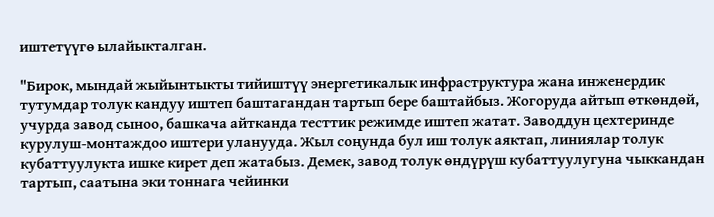иштетүүгө ылайыкталган.

"Бирок, мындай жыйынтыкты тийиштүү энергетикалык инфраструктура жана инженердик тутумдар толук кандуу иштеп баштагандан тартып бере баштайбыз. Жогоруда айтып өткөндөй, учурда завод сыноо, башкача айтканда тесттик режимде иштеп жатат. Заводдун цехтеринде курулуш-монтаждоо иштери уланууда. Жыл соңунда бул иш толук аяктап, линиялар толук кубаттуулукта ишке кирет деп жатабыз. Демек, завод толук өндүрүш кубаттуулугуна чыккандан тартып, саатына эки тоннага чейинки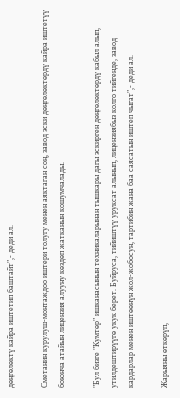дөңгөлөктү кайра иштетип баштайт",- деди ал.

Сметанин курулуш-монтаждоо иштери толугу менен аяктаган соң, завод эски дөңгөлөктөрдү кайра иштетүү боюнча атайын лицензия алууну көздөп жатканын кошумчалады.

"Бул бизге "Кумтөр" ишканасынын техникаларынан тышкары дагы эскирген дөңгөлөктөрдү кабыл алып, утилдештирүүгө укук берет. Буйруса, тийиштүү уруксат алынып, лицензиябыз колго тийгенде, завод кардарлар менен иштөөнүн жол-жобосун, тартибин жана баа саясатын иштеп чыгат",- деди ал.

Жарыяны өткөрүп,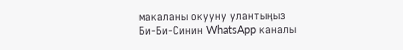макаланы окууну улантыңыз
Би-Би-Синин WhatsApp каналы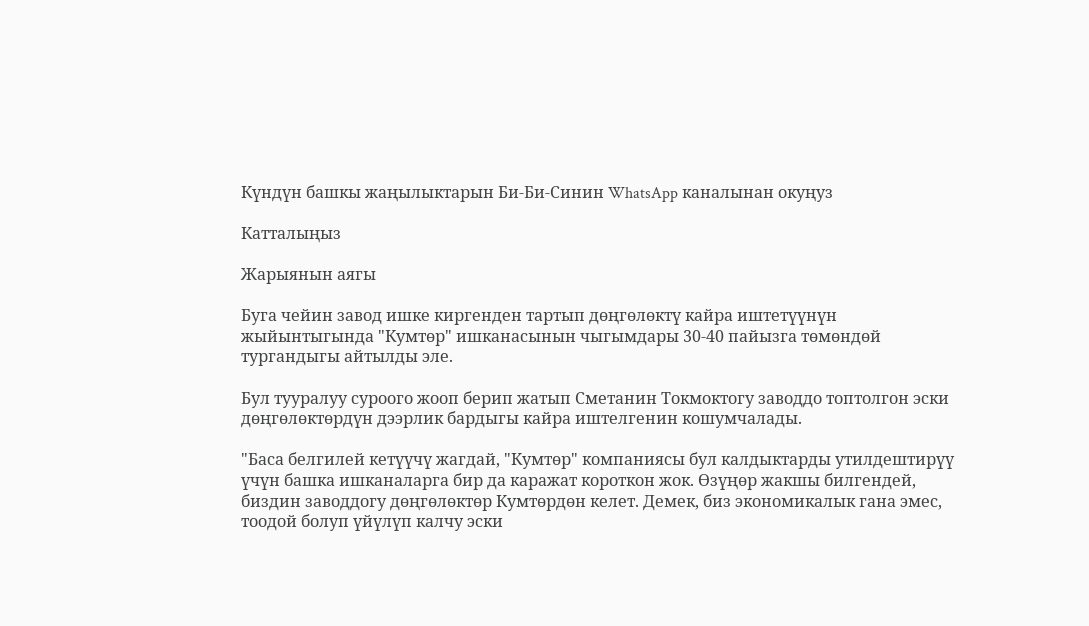Күндүн башкы жаңылыктарын Би-Би-Синин WhatsApp каналынан окуңуз

Катталыңыз

Жарыянын аягы

Буга чейин завод ишке киргенден тартып дөңгөлөктү кайра иштетүүнүн жыйынтыгында "Кумтөр" ишканасынын чыгымдары 30-40 пайызга төмөндөй тургандыгы айтылды эле.

Бул тууралуу суроого жооп берип жатып Сметанин Токмоктогу заводдо топтолгон эски дөңгөлөктөрдүн дээрлик бардыгы кайра иштелгенин кошумчалады.

"Баса белгилей кетүүчү жагдай, "Кумтөр" компаниясы бул калдыктарды утилдештирүү үчүн башка ишканаларга бир да каражат короткон жок. Өзүңөр жакшы билгендей, биздин заводдогу дөңгөлөктөр Кумтөрдөн келет. Демек, биз экономикалык гана эмес, тоодой болуп үйүлүп калчу эски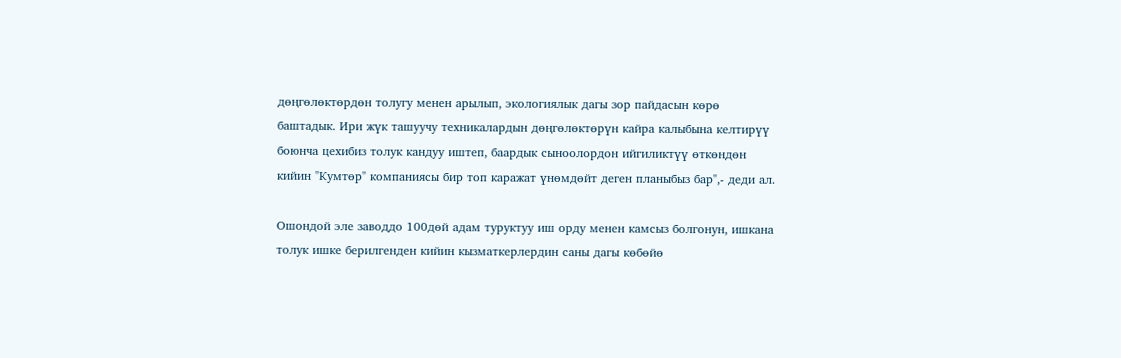дөңгөлөктөрдөн толугу менен арылып, экологиялык дагы зор пайдасын көрө баштадык. Ири жүк ташуучу техникалардын дөңгөлөктөрүн кайра калыбына келтирүү боюнча цехибиз толук кандуу иштеп, баардык сыноолордон ийгиликтүү өткөндөн кийин "Кумтөр" компаниясы бир топ каражат үнөмдөйт деген планыбыз бар",- деди ал.

Ошондой эле заводдо 100дөй адам туруктуу иш орду менен камсыз болгонун, ишкана толук ишке берилгенден кийин кызматкерлердин саны дагы көбөйө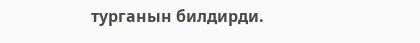турганын билдирди.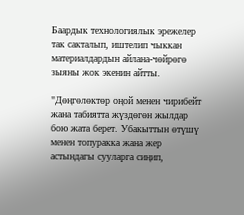Баардык технологиялык эрежелер так сакталып, иштелип чыккан материалдардын айлана-чөйрөгө зыяны жок экенин айтты.

"Дөңгөлөктөр оңой менен чирибейт жана табиятта жүздөгөн жылдар бою жата берет. Убакыттын өтүшү менен топуракка жана жер астындагы сууларга сиңип,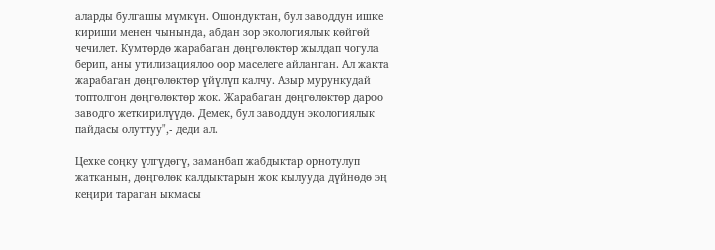аларды булгашы мүмкүн. Ошондуктан, бул заводдун ишке кириши менен чынында, абдан зор экологиялык көйгөй чечилет. Кумтөрдө жарабаган дөңгөлөктөр жылдап чогула берип, аны утилизациялоо оор маселеге айланган. Ал жакта жарабаган дөңгөлөктөр үйүлүп калчу. Азыр мурункудай топтолгон дөңгөлөктөр жок. Жарабаган дөңгөлөктөр дароо заводго жеткирилүүдө. Демек, бул заводдун экологиялык пайдасы олуттуу",- деди ал.

Цехке соңку үлгүдөгү, заманбап жабдыктар орнотулуп жатканын, дөңгөлөк калдыктарын жок кылууда дүйнөдө эң кеңири тараган ыкмасы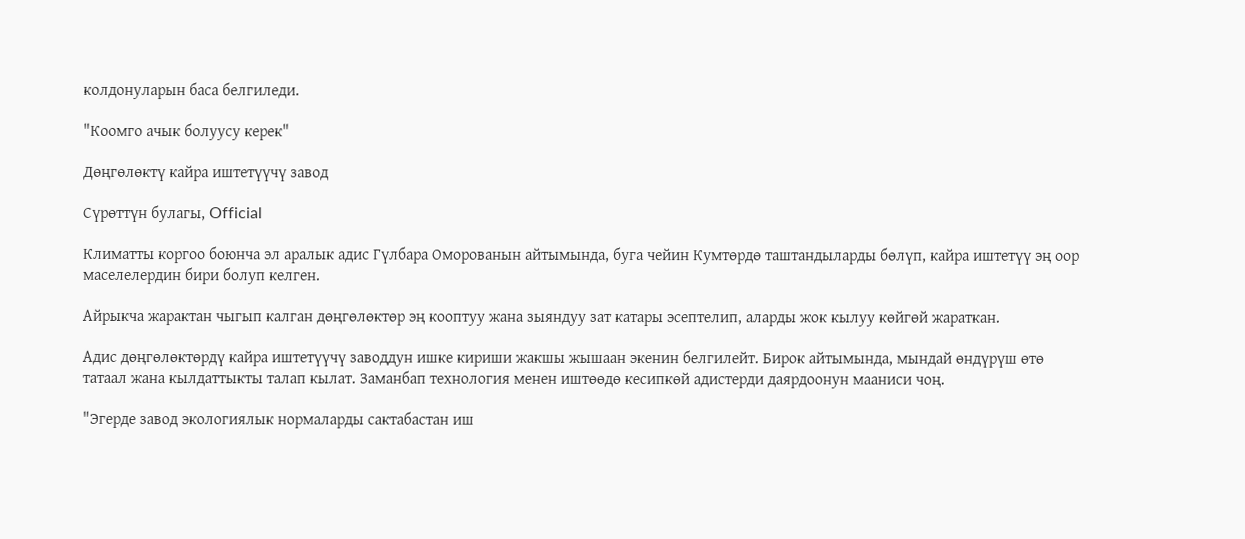колдонуларын баса белгиледи.

"Коомго ачык болуусу керек"

Дөңгөлөктү кайра иштетүүчү завод

Сүрөттүн булагы, Official

Климатты коргоо боюнча эл аралык адис Гүлбара Оморованын айтымында, буга чейин Кумтөрдө таштандыларды бөлүп, кайра иштетүү эң оор маселелердин бири болуп келген.

Айрыкча жарактан чыгып калган дөңгөлөктөр эң кооптуу жана зыяндуу зат катары эсептелип, аларды жок кылуу көйгөй жараткан.

Адис дөңгөлөктөрдү кайра иштетүүчү заводдун ишке кириши жакшы жышаан экенин белгилейт. Бирок айтымында, мындай өндүрүш өтө татаал жана кылдаттыкты талап кылат. Заманбап технология менен иштөөдө кесипкөй адистерди даярдоонун мааниси чоң.

"Эгерде завод экологиялык нормаларды сактабастан иш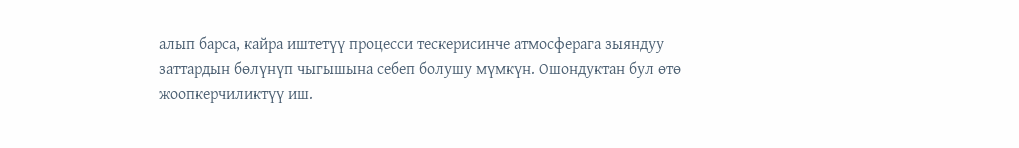алып барса, кайра иштетүү процесси тескерисинче атмосферага зыяндуу заттардын бөлүнүп чыгышына себеп болушу мүмкүн. Ошондуктан бул өтө жоопкерчиликтүү иш.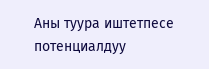Аны туура иштетпесе потенциалдуу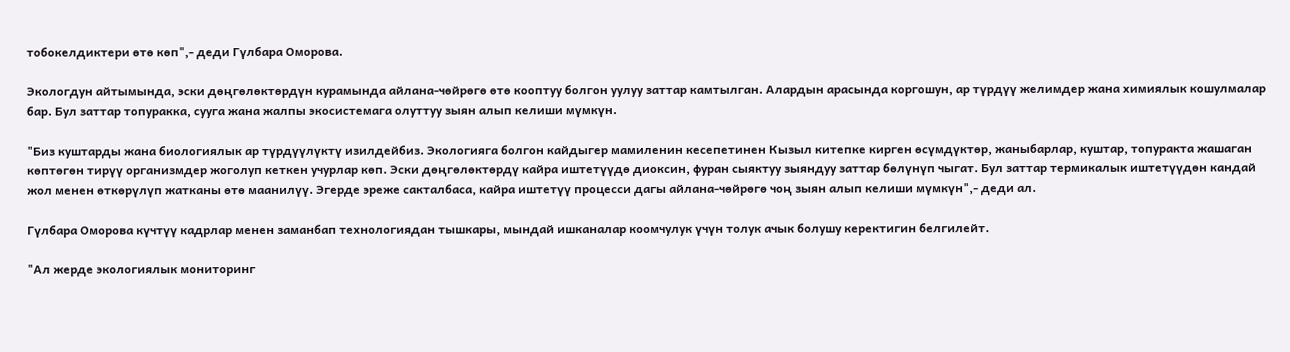тобокелдиктери өтө көп",- деди Гүлбара Оморова.

Экологдун айтымында, эски дөңгөлөктөрдүн курамында айлана-чөйрөгө өтө кооптуу болгон уулуу заттар камтылган. Алардын арасында коргошун, ар түрдүү желимдер жана химиялык кошулмалар бар. Бул заттар топуракка, сууга жана жалпы экосистемага олуттуу зыян алып келиши мүмкүн.

"Биз куштарды жана биологиялык ар түрдүүлүктү изилдейбиз. Экологияга болгон кайдыгер мамиленин кесепетинен Кызыл китепке кирген өсүмдүктөр, жаныбарлар, куштар, топуракта жашаган көптөгөн тирүү организмдер жоголуп кеткен учурлар көп. Эски дөңгөлөктөрдү кайра иштетүүдө диоксин, фуран сыяктуу зыяндуу заттар бөлүнүп чыгат. Бул заттар термикалык иштетүүдөн кандай жол менен өткөрүлүп жатканы өтө маанилүү. Эгерде эреже сакталбаса, кайра иштетүү процесси дагы айлана-чөйрөгө чоң зыян алып келиши мүмкүн",- деди ал.

Гүлбара Оморова күчтүү кадрлар менен заманбап технологиядан тышкары, мындай ишканалар коомчулук үчүн толук ачык болушу керектигин белгилейт.

"Ал жерде экологиялык мониторинг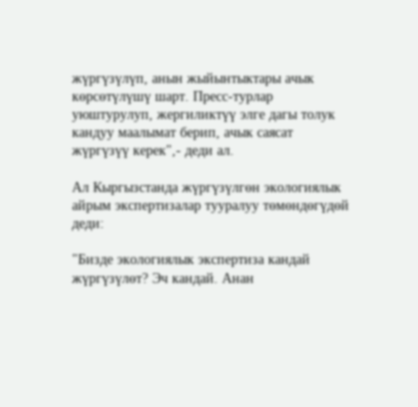жүргүзүлүп, анын жыйынтыктары ачык көрсөтүлүшү шарт. Пресс-турлар уюштурулуп, жергиликтүү элге дагы толук кандуу маалымат берип, ачык саясат жүргүзүү керек",- деди ал.

Ал Кыргызстанда жүргүзүлгөн экологиялык айрым экспертизалар тууралуу төмөндөгүдөй деди:

"Бизде экологиялык экспертиза кандай жүргүзүлөт? Эч кандай. Анан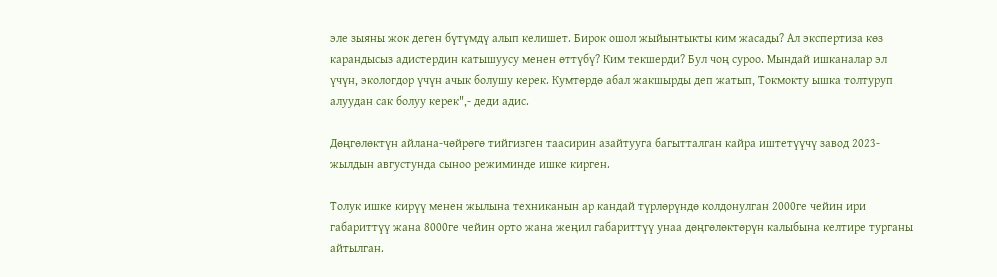эле зыяны жок деген бүтүмдү алып келишет. Бирок ошол жыйынтыкты ким жасады? Ал экспертиза көз карандысыз адистердин катышуусу менен өттүбү? Ким текшерди? Бул чоң суроо. Мындай ишканалар эл үчүн, экологдор үчүн ачык болушу керек. Кумтөрдө абал жакшырды деп жатып, Токмокту ышка толтуруп алуудан сак болуу керек",- деди адис.

Дөңгөлөктүн айлана-чөйрөгө тийгизген таасирин азайтууга багытталган кайра иштетүүчү завод 2023-жылдын августунда сыноо режиминде ишке кирген.

Толук ишке кирүү менен жылына техниканын ар кандай түрлөрүндө колдонулган 2000ге чейин ири габариттүү жана 8000ге чейин орто жана жеңил габариттүү унаа дөңгөлөктөрүн калыбына келтире турганы айтылган.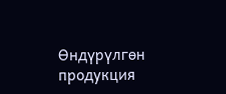Өндүрүлгөн продукция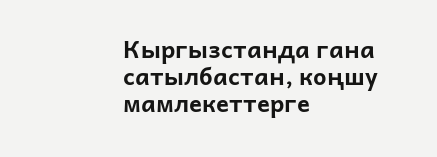Кыргызстанда гана сатылбастан, коңшу мамлекеттерге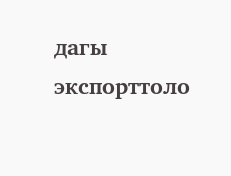дагы экспорттоло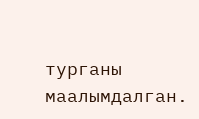турганы маалымдалган.